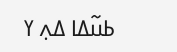ߕߎ߬ߡߊ ߡߍ߲ ߌ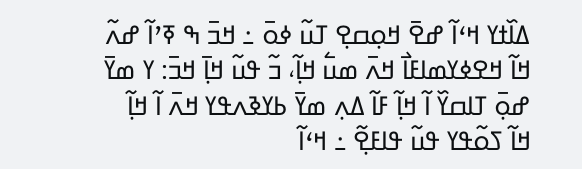ߡߊ߰ߙߌ ߞߵߊ߬ ߝߐ߫ ߞߋ߲ߛߐ߲ ߠߎ߬ ߦߋ߫ ߸ ߞߏ߫ ߒ ߧߴߊ߬ ߝߍ߬ ߞߊ߬ ߞߐߦߌߘߊߓߊ߯ ߞߍ߫ ߘߎ߱ ߞߊ߲߬، ߏ߬ ߟߎ߬ ߞߊ߲߫ ߞߏ߫: ߌ ߘߌ߫ ߝߋ߲߫ ߠߊߛߌ߰ ߊ߬ ߞߊ߲߬ ߓߊ߬ ߡߍ߲ ߘߌ߫ ߕߌߢߍߟߌ ߞߍ߫ ߊ߬ ߞߊ߲߬ ߞߊ߬ ߖߋ߬ߟߌ ߟߎ߬ ߟߊߓߐ߲߬ ߸ ߞߵߊ߬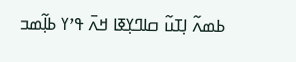ߕߘߍ߬ ߊ߲ߠߎ߬ ߛߊߣߌ߲ߧߊ ߞߍ߫ ߟߴߌ ߕߊ߲߬ߘߏ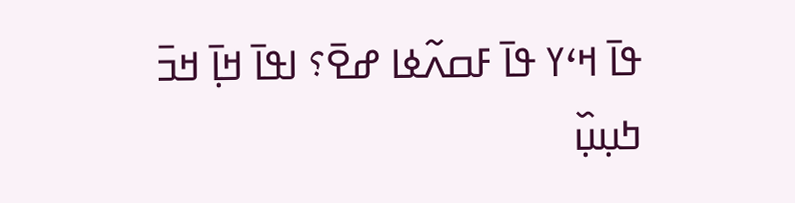ߟߊ߫ ߞߵߌ ߟߊ߫ ߓߛߍ߬ߦߊ ߝߐ߫؟ ߊߟߊ߫ ߞߊ߲߫ ߞߏ߫ ߤߎ߲ߎ߲߰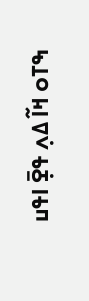ߒߠߋ ߞߊ߬ ߡߍ߲ ߟߐ߲߫ ߊߟߎ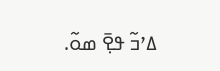ߡߴߏ߬ ߟߐ߲߫ ߘߋ߬.